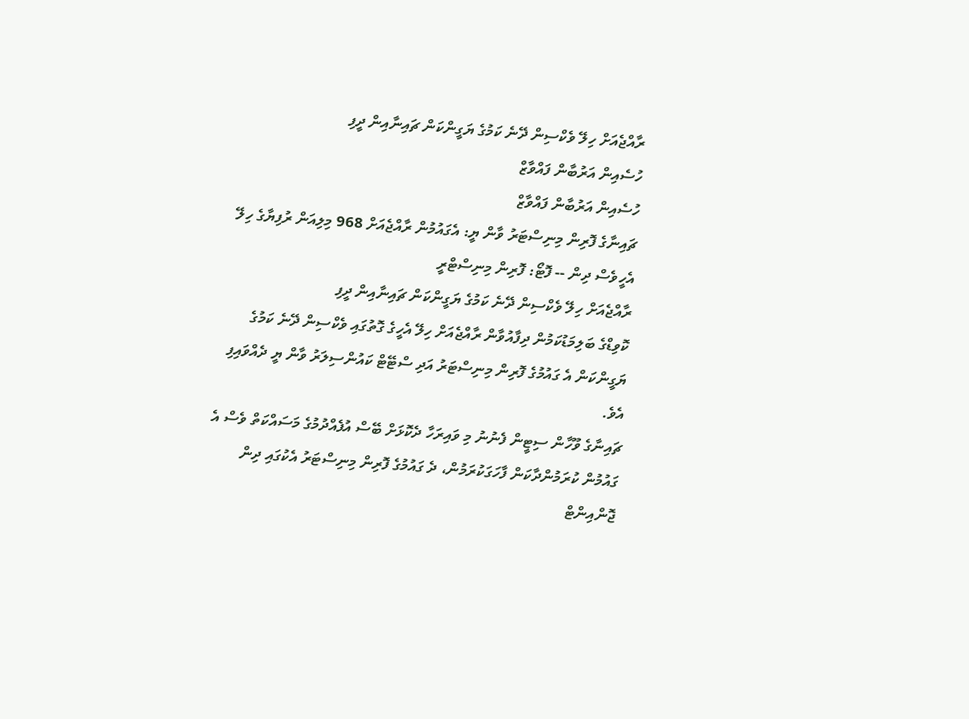ރާއްޖެއަށް ހިލޭ ވެކްސިން ދޭނެ ކަމުގެ ޔަގީންކަން ޗައިނާއިން ދީފި
ހުސެއިން އަރުބާން ފައްވާޒް
ހުސެއިން އަރުބާން ފައްވާޒް
ޗައިނާގެ ފޮރިން މިނިސްޓަރު ވާން ޔީ: އެގައުމުން ރާއްޖެއަށް 968 މިލިއަން ރުފިޔާގެ ހިލޭ އެހީވެސް ދިން -- ފޮޓޯ: ފޮރިން މިނިސްޓްރީ
ރާއްޖެއަށް ހިލޭ ވެކްސިން ދޭނެ ކަމުގެ ޔަގީންކަން ޗައިނާއިން ދީފި
ކޮވިޑްގެ ބަލިމަޑުކަމުން ދިފާއުވާން ރާއްޖެއަށް ހިލޭ އެހީގެ ގޮތުގައި ވެކްސިން ދޭނެ ކަމުގެ ޔަގީންކަން އެ ގައުމުގެ ފޮރިން މިނިސްޓަރު އަދި ސްޓޭޓް ކައުންސިލަރު ވާން ޔީ ދެއްވައިފި އެވެ.
ޗައިނާގެ ވޫހާން ސިޓީން ފެނުނު މި ވައިރަހާ ދެކޮޅަށް ބޭސް އުފެއްދުމުގެ މަސައްކަތް ވެސް އެ ގައުމުން ކުރަމުންދާކަން ފާހަގަކުރަމުން، ދެ ގައުމުގެ ފޮރިން މިނިސްޓަރު އެކުގައި ދިން ޖޮންއިންޓް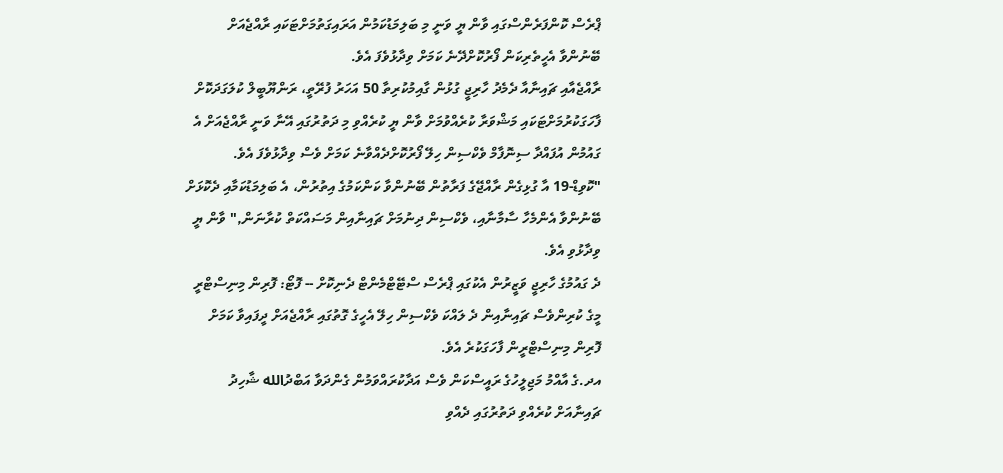ޕްރެސް ކޮންފަރެންސްގައި ވާން ޔީ ވަނީ މި ބަލިމަޑުކަމުން އަރައިގަތުމަށްޓަކައި ރާއްޖެއަށް ބޭނުންވާ އެހީތެރިކަން ފޯރުކޮށްދޭނެ ކަމަށް ވިދާޅުވެފަ އެވެ.
ރާއްޖެއާއި ޗައިނާއާ ދެމެދު ހާރިޖީ ގުޅުން ގާއިމުކުރިތާ 50 އަހަރު ފުރޭތީ، ރަންޔޫބީލް ކުލަގަދަކޮށް ފާހަގަކުރުމަށްޓަކައި މަޝްވަރާ ކުރެއްވުމަށް ވާން ޔީ ކުރެއްވި މި ދަތުރުގައި އޭނާ ވަނީ ރާއްޖެއަށް އެ ގައުމުން އުފައްދާ ސިނޮފާމް ވެކްސިން ހިލޭ ފޯރުކޮށްދެއްވާނެ ކަމަށް ވެސް ވިދާޅުވެފަ އެވެ.
"ކޮވިޑް-19 އާ ގުޅިގެން ރާއްޖޭގެ ފަރާތުން ބޭނުންވާ ކަންކަމުގެ އިތުރުން، އެ ބަލިމަޑުކަމާއި ދެކޮޅަށް ބޭނުންވާ އެންމެހާ ސާމާނާއި، ވެކްސިން ދިނުމަށް ޗައިނާއިން މަސައްކަތް ކުރާނަން," ވާން ޔީ ވިދާޅުވި އެވެ.
ދެ ގައުމުގެ ހާރިޖީ ވަޒީރުން އެކުގައި ޕްރެސް ސްޓޭޓްމެންޓް ދެނިކޮށް -- ފޮޓޯ: ފޮރިން މިނިސްޓްރީ
މީގެ ކުރިންވެސް ޗައިނާއިން ދެ ލައްކަ ވެކްސިން ހިލޭ އެހީގެ ގޮތުގައި ރާއްޖެއަށް ދީފައިވާ ކަމަށް ފޮރިން މިނިސްޓްރީން ފާހަގަކުރެ އެވެ.
އދ.ގެ އާއްމު މަޖިލީހުގެ ރައީސްކަން ވެސް އަދާކުރައްވަމުން ގެންދަވާ އަބްދުالله ޝާހިދު ޗައިނާއަށް ކުރެއްވި ދަތުރުގައި ދެއްވި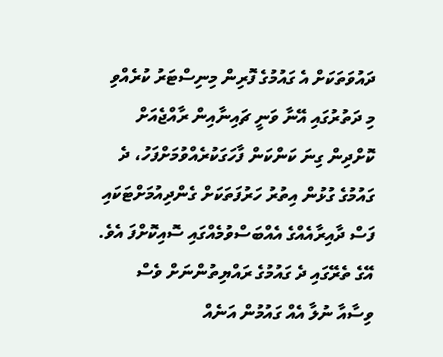ދައުވަތަކަށް އެ ގައުމުގެ ފޮރިން މިނިސްޓަރު ކުރެއްވި މި ދަތުރުގައި އޭނާ ވަނީ ޗައިނާއިން ރާއްޖެއަށް ކޮށްދިން ގިނަ ކަންކަން ފާހަގަކުރެއްވުމަށްފަހު، ދެ ގައުމުގެ ގުޅުން އިތުރު ހަރުފަތަކަށް ގެންދިއުމަށްޓަކައި ފަސް ދާއިރާއެއްގެ އެއްބަސްވުމެއްގައި ސޮއިކޮށްފަ އެވެ.
އޭގެ ތެރޭގައި ދެ ގައުމުގެ ރައްޔިތުންނަށް ވެސް ވިސާއާ ނުލާ އެއް ގައުމުން އަނެއް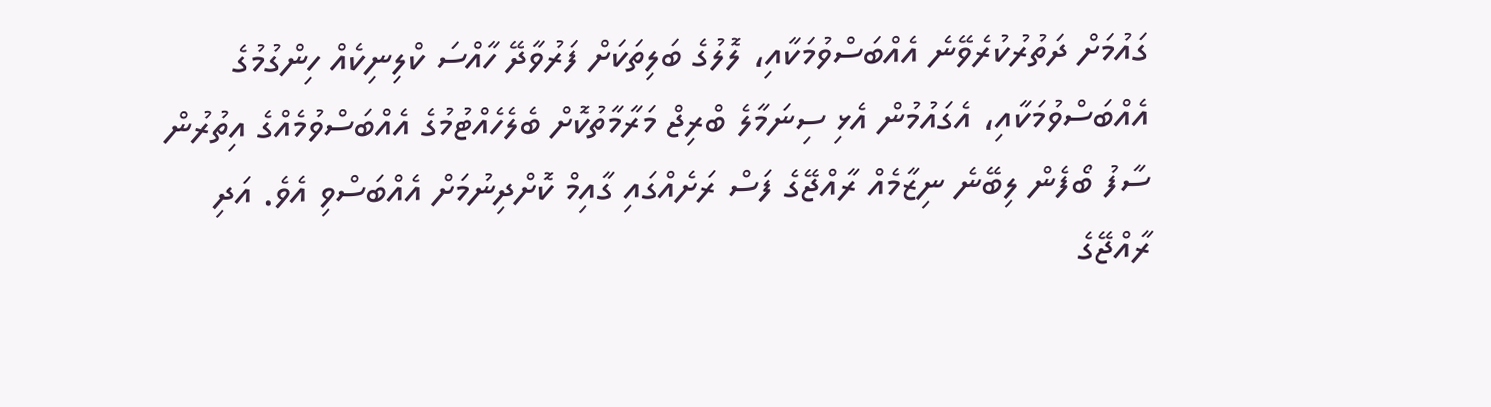ގައުމަށް ދަތުރުކުރެވޭނެ އެއްބަސްވުމަކާއި، ލޮލުގެ ބަލިތަކަށް ފަރުވާދޭ ހާއްސަ ކްލިނިކެއް ހިންގުމުގެ އެއްބަސްވުމަކާއި، އެގައުމުން އެޅި ސިނަމާލެ ބްރިޖް މަރާމާތުކޮށް ބެލެހެއްޓުމުގެ އެއްބަސްވުމެއްގެ އިތުރުން ސާފު ބޯފެން ލިބޭނެ ނިޒާމެއް ރާއްޖޭގެ ފަސް ރަށެއްގައި ގާއިމް ކޮށްދިނުމަށް އެއްބަސްވި އެވެ. އަދި ރާއްޖޭގެ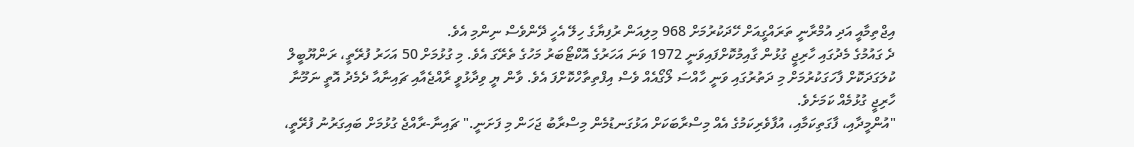އިޖްތިމާއީ އަދި އުމްރާނީ ތަރައްގީއަށް ހޭދަކުރުމަށް 968 މިލިއަން ރުފިޔާގެ ހިލޭ އެހީ ދޭންވެސް ނިންމި އެވެ.
ދެ ގައުމުގެ މެދުގައި ހާރިޖީ ގުޅުން ގާއިމުކޮށްފައިވަނީ 1972 ވަނަ އަހަރުގެ އޮކްޓޯބަރު މަހުގެ ތެރޭގަ އެވެ. މި ގުޅުމަށް 50 އަހަރު ފުރޭތީ، ރަންޔޫބީލް ކުލަގަދަކޮށް ފާހަގަކުރުމަށް މި ދަތުރުގައި ވަނީ ހާއްސަ ލޯގޯއެއް ވެސް އިފްތިތާހްކޮށްފަ އެވެ. ވާން ޔީ ވިދާޅުވީ ރާއްޖެއާއި ޗައިނާއާ ދެމެދު އޮތީ ނަމޫނާ ހާރިޖީ ގުޅުމެއް ކަމަށެވެ.
"އުންމީދާއި، ފާގަތިކަމާއި، އުފާވެރިކަމުގެ އެއް މިސްރާބަކަށް އަޅުގަނޑުމެން މިސްރާބު ޖަހަން މި ފަށަނީ." ޗައިނާ-ރާއްޖެ ގުޅުމަށް ބައިގަރުނު ފުރޭތީ،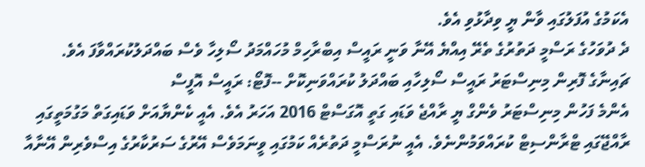އެކަމުގެ އުފަލުގައި ވާން ޔީ ވިދާޅުވި އެވެ.
ދެ ދުވަހުގެ ރަސްމީ ދަތުރުގެ ތެރޭ އިއްޔެ އޭނާ ވަނީ ރައީސް އިބްރާހިމް މުހައްމަދު ސޯލިހާ ވެސް ބައްދަލުކުރައްވާފަ އެވެ.
ޗައިނާގެ ފޮރިން މިނިސްޓަރު ރައީސް ސޯލިހާއި ބައްދަލު ކުރައްވަނިކޮށް --ފޮޓޯ: ރައީސް އޮފީސް
އެންމެ ފަހުން މިނިސްޓަރު ވެންގް ޔީ ރާއްޖެ ވަޑައި ގަތީ އޮގަސްޓް 2016 އަހަރު އެވެ. އެއީ ކެންޔާއަށް ވަޑައިގަތް މަގުމަތީގައި ރާއްޖޭގައި ޓްރާންސިޓް ކުރައްވަމުންނެވެ. އެއީ ނުރަސްމީ ދަތުރެއް ކަމުގައި ވީނަމަވެސް އޭރުގެ ސަރުކާރުގެ އިސްވެރިން އޭނާއާ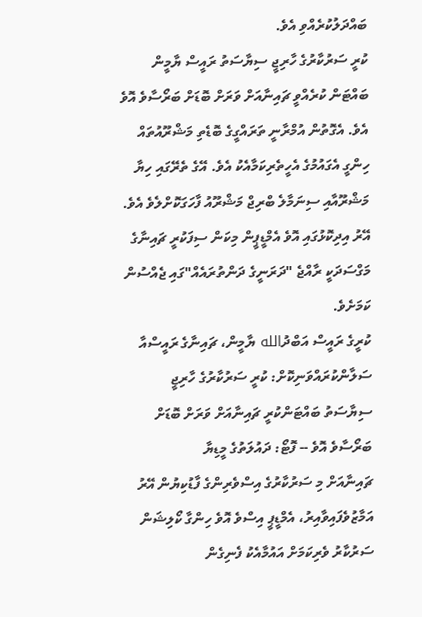ބައްދަލުކުރެއްވި އެވެ.
ކުރީ ސަރުކާރުގެ ހާރިޖީ ސިޔާސަތު ރައީސް ޔާމީން ބައްޓަން ކުރެއްވީ ޗައިނާއަށް ވަރަށް ބޮޑަށް ބަރޯސާވެ އޮވެ އެވެ. އެގޮތުން އުމްރާނީ ތަރައްގީގެ ބޮޑެތި މަޝްރޫއުތައް ހިންގީ އެގައުމުގެ އެހީތެރިކަމާއެކު އެވެ. އޭގެ ތެރޭގައި ހިޔާ މަޝްރޫއާއި ސިނަމާލެ ބްރިޖް މަޝްރޫއު ފާހަގަކޮށްލެވެ އެވެ. އޭރު އިދިކޮޅުގައި އޮވެ އެމްޑީޕީން މިކަން ސިފަކުރީ ޗައިނާގެ މަގްސަދަކީ ރާއްޖެ "ދަރަނީގެ ދަންތުރައެއް"ގައި ޖެއްސުން ކަމަށެވެ.
ކުރީގެ ރައީސް އަބްދުالله ޔާމީން، ޗައިނާގެ ރައީސްއާ ސަލާންކުރައްވަނިކޮށް: ކުރީ ސަރުކާރުގެ ހާރިޖީ ސިޔާސަތު ބައްޓަންކުރީ ޗައިނާއަށް ވަރަށް ބޮޑަށް ބަރޯސާވެ އޮވެ -- ފޮޓޯ: ދައުލަތުގެ މީޑިޔާ
ޗައިނާއަށް މި ސަރުކާރުގެ އިސްވެރިންގެ ފާޑުކިޔުން އޭރު އަމާޒުވެފައިވާއިރު، އެމްޑީޕީ އިސްވެ އޮވެ ހިންގާ ކޯލިޝަން ސަރުކާރު ވެރިކަމަށް އައުމާއެކު ފެނިގެން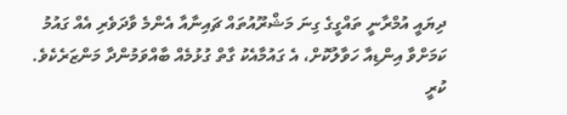ދިޔައީ އުމްރާނީ ތައްގީގެ ގިނަ މަޝްރޫއުތައް ޗައިނާއާ އެންމެ ވާދަވެރި އެއް ގައުމު ކަމަށްވާ އިންޑިއާ ހަވާލުކޮށް، އެ ގައުމާއެކު ގާތް ގުޅުމެއް ބާއްވަމުންދާ މަންޒަރެކެވެ.
ކުރީ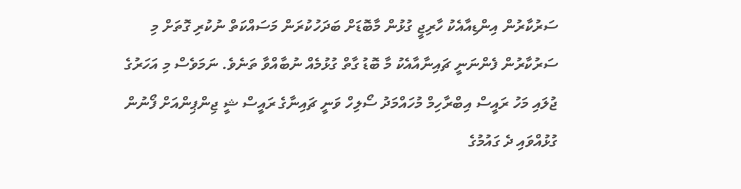ސަރުކާރުން އިންޑިއާއެކު ހާރިޖީ ގުޅުން މާބޮޑަށް ބަދަހުކުރަން މަސައްކަތް ނުކުރި ގޮތަށް މި ސަރުކާރުން ފެންނަނީ ޗައިނާއާއެކު މާ ބޮޑު ގާތް ގުޅުމެއް ނުބާއްވާ ތަނެވެ. ނަމަވެސް މި އަހަރުގެ ޖުލައި މަހު ރައީސް އިބްރާހިމް މުހައްމަދު ސޯލިހް ވަނީ ޗައިނާގެ ރައީސް ޝީ ޖިންޕިންއަށް ފޯނުން ގުޅުއްވައި ދެ ގައުމުގެ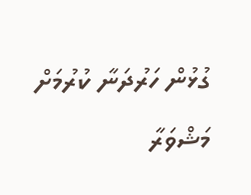ގުޅުން ހަރުދަނާ ކުރުމަށް މަޝްވަރާ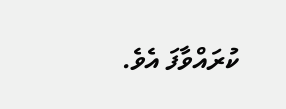ކުރައްވާފަ އެވެ.